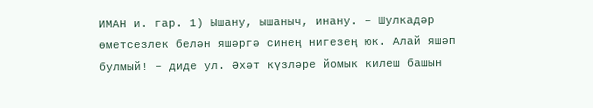ИМАН и. гар. 1) Ышану, ышаныч, инану. – Шулкадәр өметсезлек белән яшәргә синең нигезең юк. Алай яшәп булмый! – диде ул. Әхәт күзләре йомык килеш башын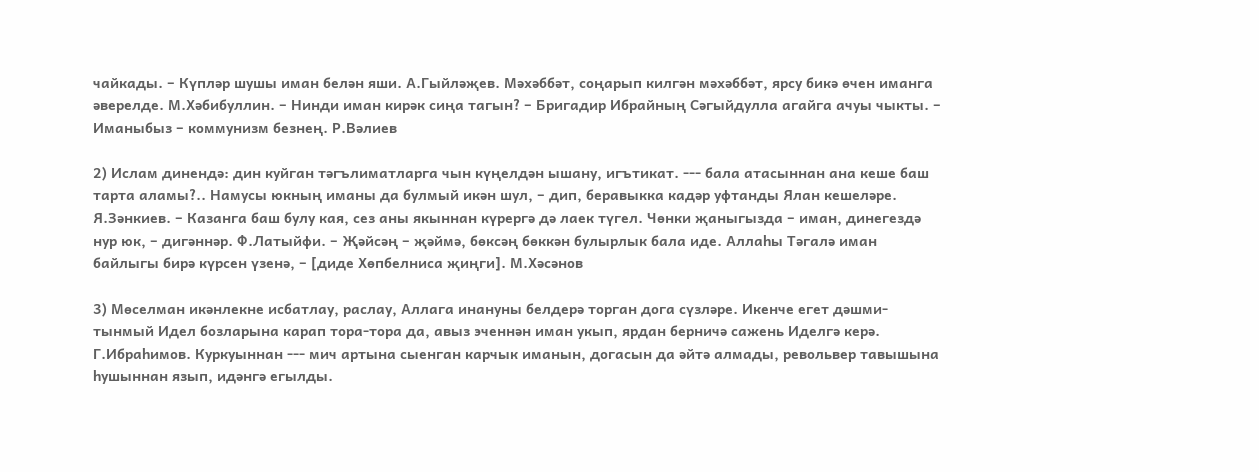чайкады. – Күпләр шушы иман белән яши. А.Гыйләҗев. Мәхәббәт, соңарып килгән мәхәббәт, ярсу бикә өчен иманга әверелде. М.Хәбибуллин. – Нинди иман кирәк сиңа тагын? – Бригадир Ибрайның Сәгыйдулла агайга ачуы чыкты. – Иманыбыз – коммунизм безнең. Р.Вәлиев

2) Ислам динендә: дин куйган тәгълиматларга чын күңелдән ышану, игътикат. --- бала атасыннан ана кеше баш тарта аламы?.. Намусы юкның иманы да булмый икән шул, – дип, беравыкка кадәр уфтанды Ялан кешеләре. Я.Зәнкиев. – Казанга баш булу кая, сез аны якыннан күрергә дә лаек түгел. Чөнки җаныгызда – иман, динегездә нур юк, – дигәннәр. Ф.Латыйфи. – Җәйсәң – җәймә, бөксәң бөккән булырлык бала иде. Аллаһы Тәгалә иман байлыгы бирә күрсен үзенә, – [диде Хөпбелниса җиңги]. М.Хәсәнов

3) Мөселман икәнлекне исбатлау, раслау, Аллага инануны белдерә торган дога сүзләре. Икенче егет дәшми-тынмый Идел бозларына карап тора-тора да, авыз эченнән иман укып, ярдан берничә сажень Иделгә керә. Г.Ибраһимов. Куркуыннан --- мич артына сыенган карчык иманын, догасын да әйтә алмады, револьвер тавышына һушыннан язып, идәнгә егылды.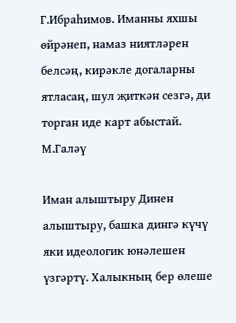Г.Ибраһимов. Иманны яхшы өйрәнеп, намаз ниятләрен белсәң, кирәкле догаларны ятласаң, шул җиткән сезгә, ди торган иде карт абыстай. М.Галәү

Иман алыштыру Динен алыштыру, башка дингә күчү яки идеологик юнәлешен үзгәртү. Халыкның бер өлеше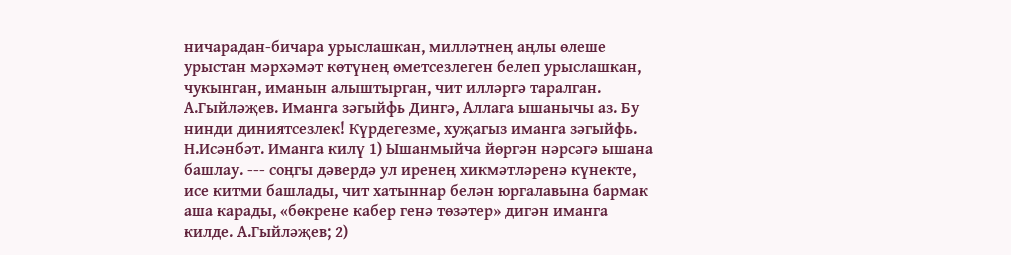ничарадан-бичара урыслашкан, милләтнең аңлы өлеше урыстан мәрхәмәт көтүнең өметсезлеген белеп урыслашкан, чукынган, иманын алыштырган, чит илләргә таралган. А.Гыйләҗев. Иманга зәгыйфь Дингә, Аллага ышанычы аз. Бу нинди диниятсезлек! Күрдегезме, хуҗагыз иманга зәгыйфь. Н.Исәнбәт. Иманга килү 1) Ышанмыйча йөргән нәрсәгә ышана башлау. --- соңгы дәвердә ул иренең хикмәтләренә күнекте, исе китми башлады, чит хатыннар белән юргалавына бармак аша карады, «бөкрене кабер генә төзәтер» дигән иманга килде. А.Гыйләҗев; 2)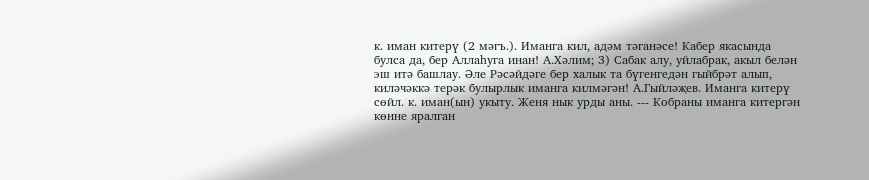к. иман китерү (2 мәгъ.). Иманга кил, адәм тәганәсе! Кабер якасында булса да, бер Аллаһуга инан! А.Хәлим; 3) Сабак алу, уйлабрак, акыл белән эш итә башлау. Әле Рәсәйдәге бер халык та бүгенгедән гыйбрәт алып, киләчәккә терәк булырлык иманга килмәгән! А.Гыйләҗев. Иманга китерү сөйл. к. иман(ын) укыту. Женя нык урды аны. --- Кобраны иманга китергән көнне яралган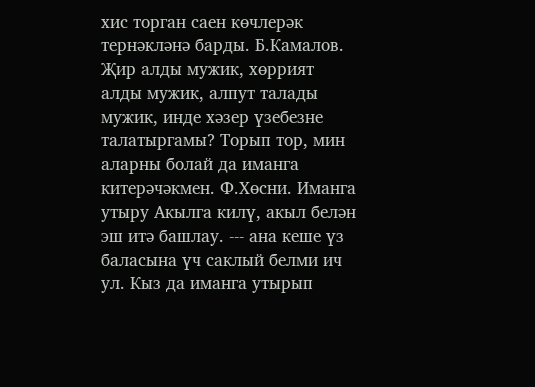хис торган саен көчлерәк тернәкләнә барды. Б.Камалов. Җир алды мужик, хөррият алды мужик, алпут талады мужик, инде хәзер үзебезне талатыргамы? Торып тор, мин аларны болай да иманга китерәчәкмен. Ф.Хөсни. Иманга утыру Акылга килү, акыл белән эш итә башлау. --- ана кеше үз баласына үч саклый белми ич ул. Кыз да иманга утырып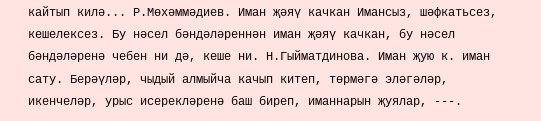кайтып килә... Р.Мөхәммәдиев. Иман җәяү качкан Имансыз, шәфкатьсез, кешелексез. Бу нәсел бәндәләреннән иман җәяү качкан, бу нәсел бәндәләренә чебен ни дә, кеше ни. Н.Гыйматдинова. Иман җую к. иман сату. Берәүләр, чыдый алмыйча качып китеп, төрмәгә эләгәләр, икенчеләр, урыс исерекләренә баш биреп, иманнарын җуялар, ---.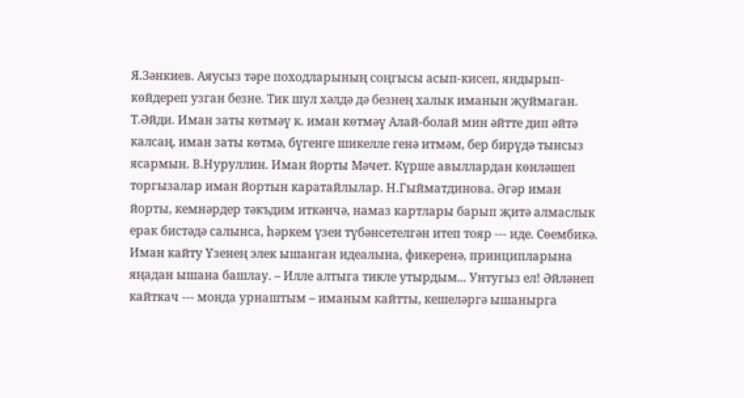Я.Зәнкиев. Аяусыз тәре походларының соңгысы асып-кисеп, яндырып-көйдереп узган безне. Тик шул хәлдә дә безнең халык иманын җуймаган. Т.Әйди. Иман заты көтмәү к. иман көтмәү Алай-болай мин әйтте дип әйтә калсаң, иман заты көтмә, бүгенге шикелле генә итмәм, бер бирүдә тынсыз ясармын. В.Нуруллин. Иман йорты Мәчет. Күрше авыллардан көнләшеп торгызалар иман йортын каратайлылар. Н.Гыйматдинова. Әгәр иман йорты, кемнәрдер тәкъдим иткәнчә, намаз картлары барып җитә алмаслык ерак бистәдә салынса, һәркем үзен түбәнсетелгән итеп тояр --- иде. Сөембикә. Иман кайту Үзенең элек ышанган идеалына, фикеренә, принципларына яңадан ышана башлау. – Илле алтыга тикле утырдым... Унтугыз ел! Әйләнеп кайткач --- монда урнаштым – иманым кайтты, кешеләргә ышанырга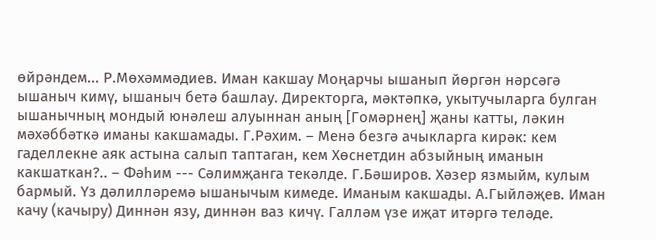өйрәндем... Р.Мөхәммәдиев. Иман какшау Моңарчы ышанып йөргән нәрсәгә ышаныч кимү, ышаныч бетә башлау. Директорга, мәктәпкә, укытучыларга булган ышанычның мондый юнәлеш алуыннан аның [Гомәрнең] җаны катты, ләкин мәхәббәткә иманы какшамады. Г.Рәхим. – Менә безгә ачыкларга кирәк: кем гаделлекне аяк астына салып таптаган, кем Хөснетдин абзыйның иманын какшаткан?.. – Фәһим --- Сәлимҗанга текәлде. Г.Бәширов. Хәзер язмыйм, кулым бармый. Үз дәлилләремә ышанычым кимеде. Иманым какшады. А.Гыйләҗев. Иман качу (качыру) Диннән язу, диннән ваз кичү. Галләм үзе иҗат итәргә теләде.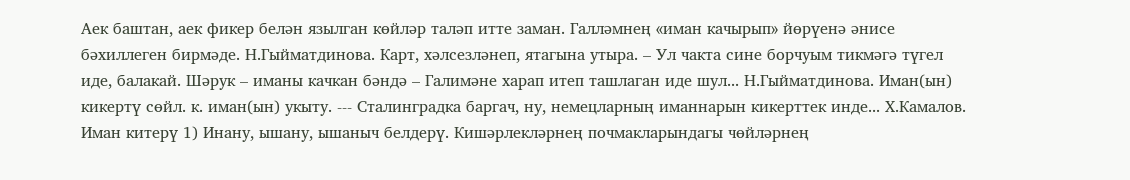Аек баштан, аек фикер белән язылган көйләр таләп итте заман. Галләмнең «иман качырып» йөрүенә әнисе бәхиллеген бирмәде. Н.Гыйматдинова. Карт, хәлсезләнеп, ятагына утыра. – Ул чакта сине борчуым тикмәгә түгел иде, балакай. Шәрук – иманы качкан бәндә – Галимәне харап итеп ташлаган иде шул... Н.Гыйматдинова. Иман(ын) кикертү сөйл. к. иман(ын) укыту. --- Сталинградка баргач, ну, немецларның иманнарын кикерттек инде... Х.Камалов. Иман китерү 1) Инану, ышану, ышаныч белдерү. Кишәрлекләрнең почмакларындагы чөйләрнең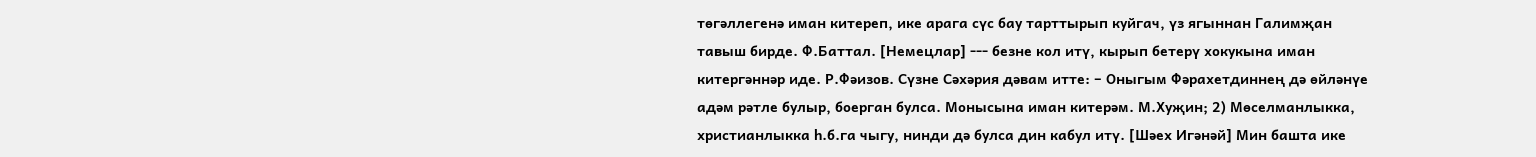төгәллегенә иман китереп, ике арага сүс бау тарттырып куйгач, үз ягыннан Галимҗан тавыш бирде. Ф.Баттал. [Немецлар] --- безне кол итү, кырып бетерү хокукына иман китергәннәр иде. Р.Фәизов. Сүзне Сәхәрия дәвам итте: – Оныгым Фәрахетдиннең дә өйләнүе адәм рәтле булыр, боерган булса. Монысына иман китерәм. М.Хуҗин; 2) Мөселманлыкка, христианлыкка һ.б.га чыгу, нинди дә булса дин кабул итү. [Шәех Игәнәй] Мин башта ике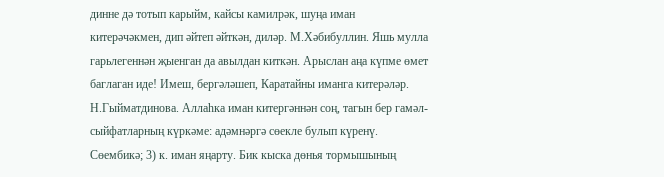динне дә тотып карыйм, кайсы камилрәк, шуңа иман китерәчәкмен, дип әйтеп әйткән, диләр. М.Хәбибуллин. Яшь мулла гарьлегеннән җыенган да авылдан киткән. Арыслан аңа күпме өмет баглаган иде! Имеш, бергәләшеп, Каратайны иманга китерәләр. Н.Гыйматдинова. Аллаһка иман китергәннән соң, тагын бер гамәл-сыйфатларның күркәме: адәмнәргә сөекле булып күренү. Сөембикә; 3) к. иман яңарту. Бик кыска дөнья тормышының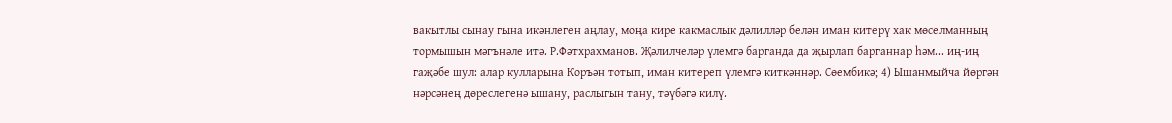вакытлы сынау гына икәнлеген аңлау, моңа кире какмаслык дәлилләр белән иман китерү хак мөселманның тормышын мәгънәле итә. Р.Фәтхрахманов. Җәлилчеләр үлемгә барганда да җырлап барганнар һәм... иң-иң гаҗәбе шул: алар кулларына Коръән тотып, иман китереп үлемгә киткәннәр. Сөембикә; 4) Ышанмыйча йөргән нәрсәнең дөреслегенә ышану, раслыгын тану, тәүбәгә килү.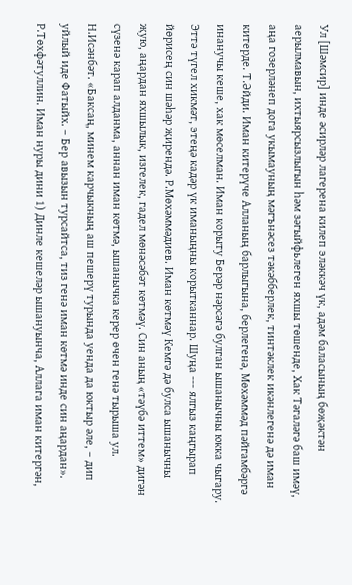Ул [Шәмсир] инде әсирләр лагерена килеп эләккәч үк, адәм баласының бөҗәктән аерылмавын, ихтыярсызлыгын һәм зәгыйфьлеген яхшы төшенде, Хак Тәгаләгә баш имәү, аңа гозерләнеп дога укымауның мәгънәсез тәкәбберлек, тинтәклек икәнлегенә дә иман китерде. Т.Әйди. Иман китерүче Алланың барлыгына, берлегенә, Мөхәммәд пәйгамбәргә инанучы кеше, хак мөселман. Иман корыту Берәр нәрсәгә булган ышанычны юкка чыгару. Эттә түгел хикмәт, этеңә кадәр үк иманыңны корытканнар. Шуңа --- ялгыз каңгырап йөрисең син шәһәр җирендә. Р.Мөхәммәдиев. Иман көтмәү Кемгә дә булса ышанычны җую, аңардан яхшылык, изгелек, гадел мөнәсәбәт көтмәү. Син аның «тәүбә иттем» дигән сүзенә карап алданма, аннан иман көтмә, ышанычка керер өчен генә тырыша ул. Н.Исәнбәт. «Баксаң, минем карчыкның аш пешерү турында уенда да юктыр әле, – дип уйлый иде Фатыйх. – Бер авызын турсайтса, тиз генә иман көтмә инде син аңардан». Р.Төхфәтуллин. Иман нуры дини 1) Динле кешеләр ышануынча, Аллага иман китергән,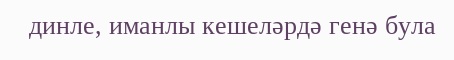динле, иманлы кешеләрдә генә була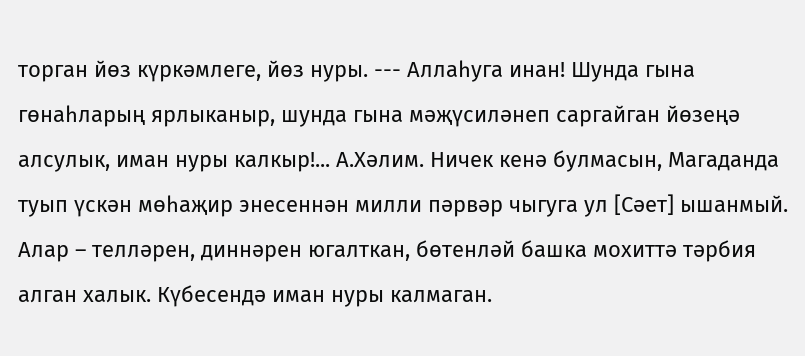торган йөз күркәмлеге, йөз нуры. --- Аллаһуга инан! Шунда гына гөнаһларың ярлыканыр, шунда гына мәҗүсиләнеп саргайган йөзеңә алсулык, иман нуры калкыр!... А.Хәлим. Ничек кенә булмасын, Магаданда туып үскән мөһаҗир энесеннән милли пәрвәр чыгуга ул [Сәет] ышанмый. Алар – телләрен, диннәрен югалткан, бөтенләй башка мохиттә тәрбия алган халык. Күбесендә иман нуры калмаган.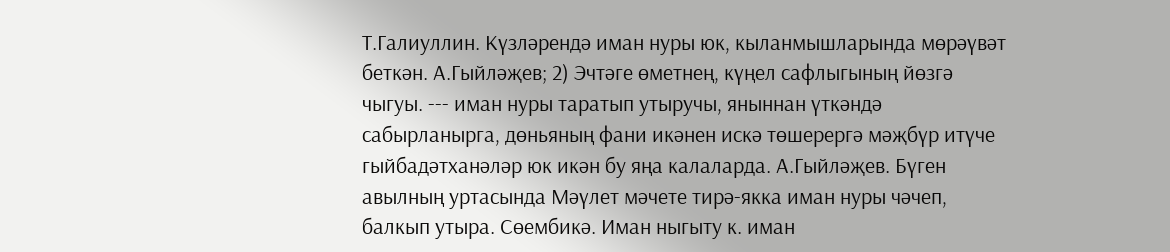Т.Галиуллин. Күзләрендә иман нуры юк, кыланмышларында мөрәүвәт беткән. А.Гыйләҗев; 2) Эчтәге өметнең, күңел сафлыгының йөзгә чыгуы. --- иман нуры таратып утыручы, яныннан үткәндә сабырланырга, дөньяның фани икәнен искә төшерергә мәҗбүр итүче гыйбадәтханәләр юк икән бу яңа калаларда. А.Гыйләҗев. Бүген авылның уртасында Мәүлет мәчете тирә-якка иман нуры чәчеп, балкып утыра. Сөембикә. Иман ныгыту к. иман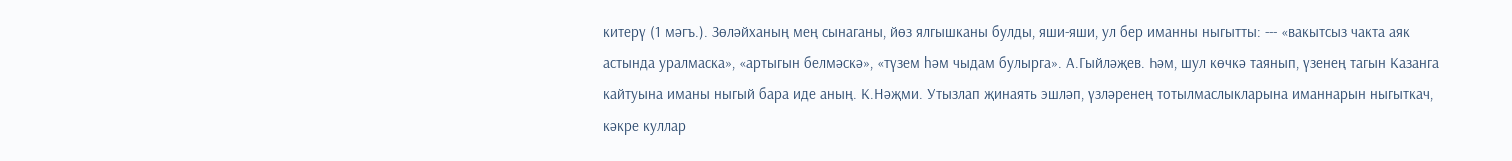китерү (1 мәгъ.). Зөләйханың мең сынаганы, йөз ялгышканы булды, яши-яши, ул бер иманны ныгытты: --- «вакытсыз чакта аяк астында уралмаска», «артыгын белмәскә», «түзем һәм чыдам булырга». А.Гыйләҗев. Һәм, шул көчкә таянып, үзенең тагын Казанга кайтуына иманы ныгый бара иде аның. К.Нәҗми. Утызлап җинаять эшләп, үзләренең тотылмаслыкларына иманнарын ныгыткач, кәкре куллар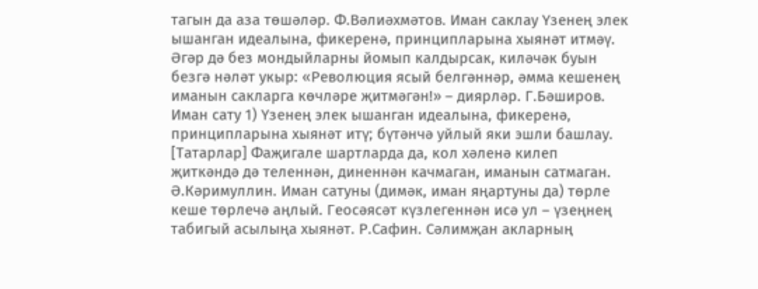тагын да аза төшәләр. Ф.Вәлиәхмәтов. Иман саклау Үзенең элек ышанган идеалына, фикеренә, принципларына хыянәт итмәү. Әгәр дә без мондыйларны йомып калдырсак, киләчәк буын безгә нәләт укыр: «Революция ясый белгәннәр, әмма кешенең иманын сакларга көчләре җитмәгән!» – диярләр. Г.Бәширов. Иман сату 1) Үзенең элек ышанган идеалына, фикеренә, принципларына хыянәт итү; бүтәнчә уйлый яки эшли башлау. [Татарлар] Фаҗигале шартларда да, кол хәленә килеп җиткәндә дә теленнән, диненнән качмаган, иманын сатмаган. Ә.Кәримуллин. Иман сатуны (димәк, иман яңартуны да) төрле кеше төрлечә аңлый. Геосәясәт күзлегеннән исә ул – үзеңнең табигый асылыңа хыянәт. Р.Сафин. Сәлимҗан акларның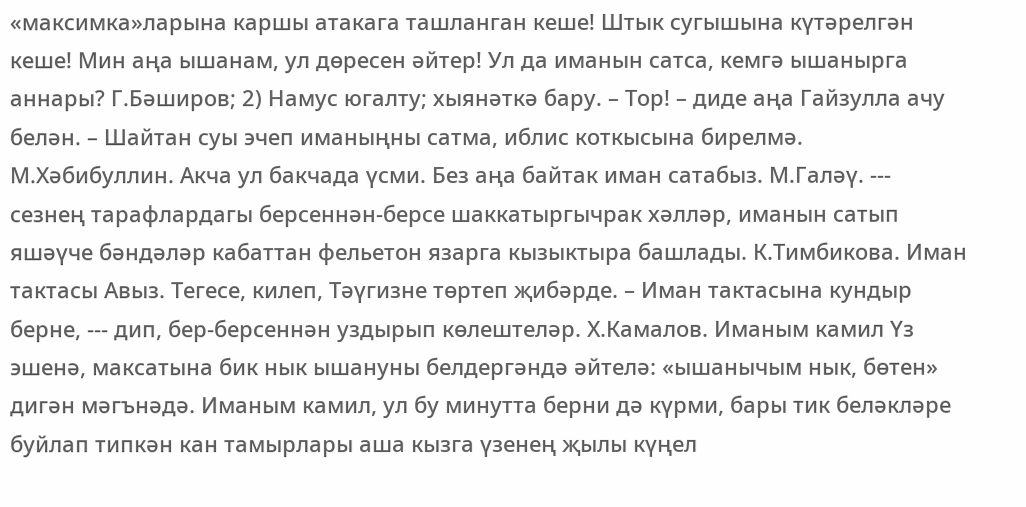«максимка»ларына каршы атакага ташланган кеше! Штык сугышына күтәрелгән кеше! Мин аңа ышанам, ул дөресен әйтер! Ул да иманын сатса, кемгә ышанырга аннары? Г.Бәширов; 2) Намус югалту; хыянәткә бару. – Тор! – диде аңа Гайзулла ачу белән. – Шайтан суы эчеп иманыңны сатма, иблис коткысына бирелмә. М.Хәбибуллин. Акча ул бакчада үсми. Без аңа байтак иман сатабыз. М.Галәү. --- сезнең тарафлардагы берсеннән-берсе шаккатыргычрак хәлләр, иманын сатып яшәүче бәндәләр кабаттан фельетон язарга кызыктыра башлады. К.Тимбикова. Иман тактасы Авыз. Тегесе, килеп, Тәүгизне төртеп җибәрде. – Иман тактасына кундыр берне, --- дип, бер-берсеннән уздырып көлештеләр. Х.Камалов. Иманым камил Үз эшенә, максатына бик нык ышануны белдергәндә әйтелә: «ышанычым нык, бөтен» дигән мәгънәдә. Иманым камил, ул бу минутта берни дә күрми, бары тик беләкләре буйлап типкән кан тамырлары аша кызга үзенең җылы күңел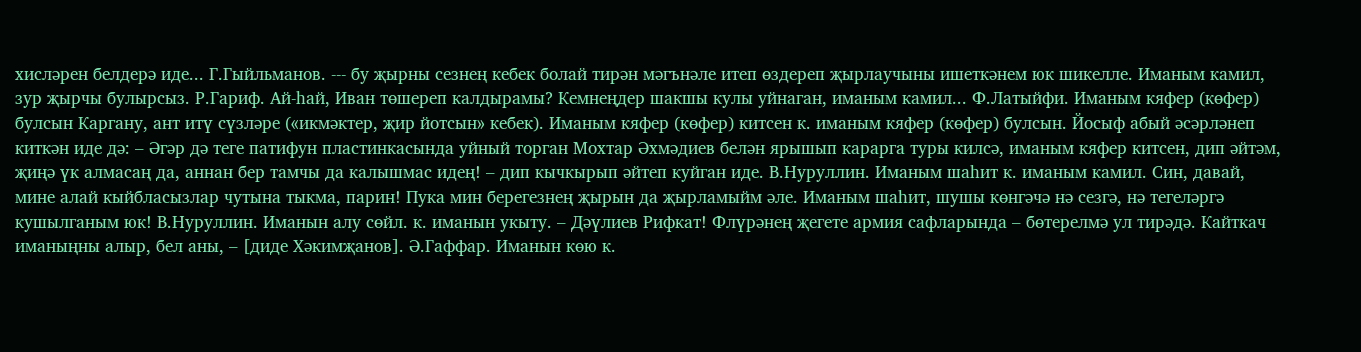хисләрен белдерә иде... Г.Гыйльманов. --- бу җырны сезнең кебек болай тирән мәгънәле итеп өздереп җырлаучыны ишеткәнем юк шикелле. Иманым камил, зур җырчы булырсыз. Р.Гариф. Ай-һай, Иван төшереп калдырамы? Кемнеңдер шакшы кулы уйнаган, иманым камил... Ф.Латыйфи. Иманым кяфер (көфер) булсын Каргану, ант итү сүзләре («икмәктер, җир йотсын» кебек). Иманым кяфер (көфер) китсен к. иманым кяфер (көфер) булсын. Йосыф абый әсәрләнеп киткән иде дә: – Әгәр дә теге патифун пластинкасында уйный торган Мохтар Әхмәдиев белән ярышып карарга туры килсә, иманым кяфер китсен, дип әйтәм, җиңә үк алмасаң да, аннан бер тамчы да калышмас идең! – дип кычкырып әйтеп куйган иде. В.Нуруллин. Иманым шаһит к. иманым камил. Син, давай, мине алай кыйбласызлар чутына тыкма, парин! Пука мин берегезнең җырын да җырламыйм әле. Иманым шаһит, шушы көнгәчә нә сезгә, нә тегеләргә кушылганым юк! В.Нуруллин. Иманын алу сөйл. к. иманын укыту. – Дәүлиев Рифкат! Флүрәнең җегете армия сафларында – бөтерелмә ул тирәдә. Кайткач иманыңны алыр, бел аны, – [диде Хәкимҗанов]. Ә.Гаффар. Иманын көю к.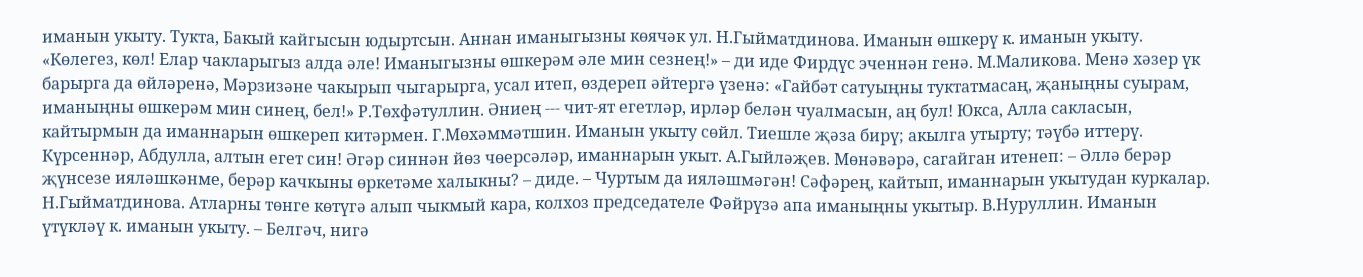иманын укыту. Тукта, Бакый кайгысын юдыртсын. Аннан иманыгызны көячәк ул. Н.Гыйматдинова. Иманын өшкерү к. иманын укыту. «Көлегез, көл! Елар чакларыгыз алда әле! Иманыгызны өшкерәм әле мин сезнең!» – ди иде Фирдүс эченнән генә. М.Маликова. Менә хәзер үк барырга да өйләренә, Мәрзизәне чакырып чыгарырга, усал итеп, өздереп әйтергә үзенә: «Гайбәт сатуыңны туктатмасаң, җаныңны суырам, иманыңны өшкерәм мин синең, бел!» Р.Төхфәтуллин. Әниең --- чит-ят егетләр, ирләр белән чуалмасын, аң бул! Юкса, Алла сакласын, кайтырмын да иманнарын өшкереп китәрмен. Г.Мөхәммәтшин. Иманын укыту сөйл. Тиешле җәза бирү; акылга утырту; тәүбә иттерү. Күрсеннәр, Абдулла, алтын егет син! Әгәр синнән йөз чөерсәләр, иманнарын укыт. А.Гыйләҗев. Мөнәвәрә, сагайган итенеп: – Әллә берәр җүнсезе ияләшкәнме, берәр качкыны өркетәме халыкны? – диде. – Чуртым да ияләшмәгән! Сәфәрең, кайтып, иманнарын укытудан куркалар. Н.Гыйматдинова. Атларны төнге көтүгә алып чыкмый кара, колхоз председателе Фәйрүзә апа иманыңны укытыр. В.Нуруллин. Иманын үтүкләү к. иманын укыту. – Белгәч, нигә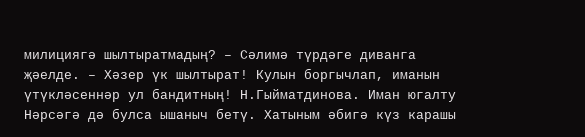милициягә шылтыратмадың? – Сәлимә түрдәге диванга җәелде. – Хәзер үк шылтырат! Кулын боргычлап, иманын үтүкләсеннәр ул бандитның! Н.Гыйматдинова. Иман югалту Нәрсәгә дә булса ышаныч бетү. Хатыным әбигә күз карашы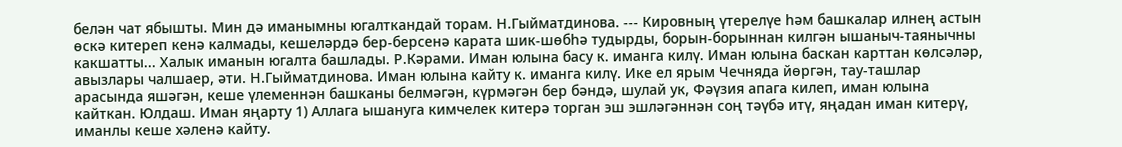белән чат ябышты. Мин дә иманымны югалткандай торам. Н.Гыйматдинова. --- Кировның үтерелүе һәм башкалар илнең астын өскә китереп кенә калмады, кешеләрдә бер-берсенә карата шик-шөбһә тудырды, борын-борыннан килгән ышаныч-таянычны какшатты... Халык иманын югалта башлады. Р.Кәрами. Иман юлына басу к. иманга килү. Иман юлына баскан карттан көлсәләр, авызлары чалшаер, әти. Н.Гыйматдинова. Иман юлына кайту к. иманга килү. Ике ел ярым Чечняда йөргән, тау-ташлар арасында яшәгән, кеше үлеменнән башканы белмәгән, күрмәгән бер бәндә, шулай ук, Фәүзия апага килеп, иман юлына кайткан. Юлдаш. Иман яңарту 1) Аллага ышануга кимчелек китерә торган эш эшләгәннән соң тәүбә итү, яңадан иман китерү, иманлы кеше хәленә кайту.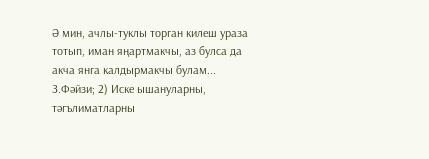Ә мин, ачлы-туклы торган килеш ураза тотып, иман яңартмакчы, аз булса да акча янга калдырмакчы булам... З.Фәйзи; 2) Иске ышануларны, тәгълиматларны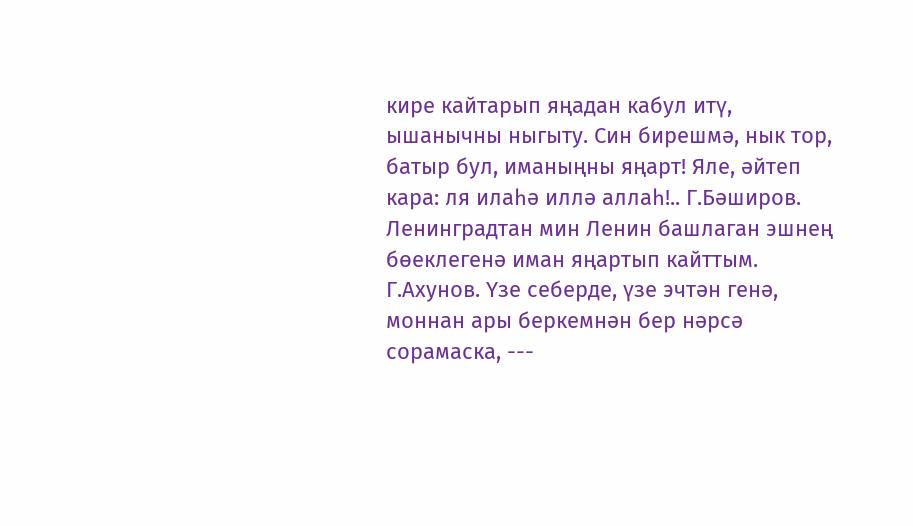кире кайтарып яңадан кабул итү, ышанычны ныгыту. Син бирешмә, нык тор, батыр бул, иманыңны яңарт! Яле, әйтеп кара: ля илаһә иллә аллаһ!.. Г.Бәширов. Ленинградтан мин Ленин башлаган эшнең бөеклегенә иман яңартып кайттым. Г.Ахунов. Үзе себерде, үзе эчтән генә, моннан ары беркемнән бер нәрсә сорамаска, ---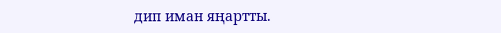дип иман яңартты.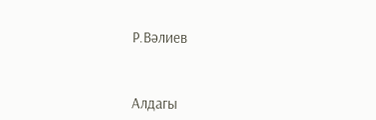Р.Вәлиев



Алдагы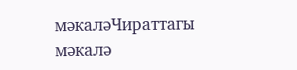мәкаләЧираттагы мәкалә